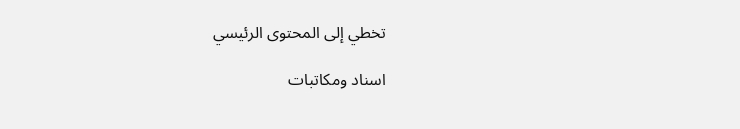تخطي إلى المحتوى الرئيسي

اسناد ومكاتبات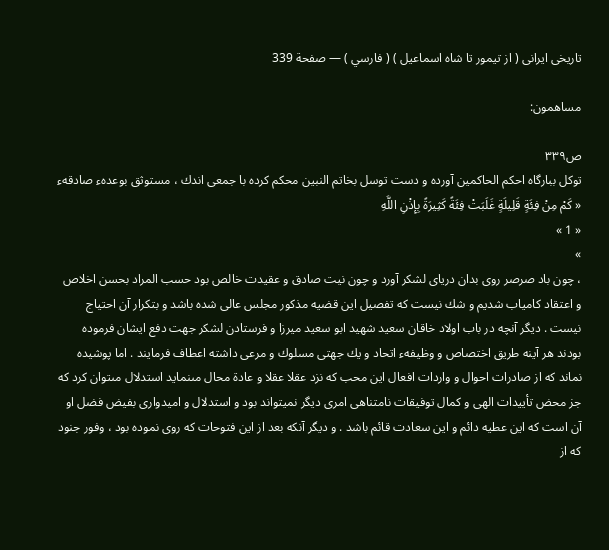تاريخى ايرانى ( از تيمور تا شاه اسماعيل ) ( فارسي ) — صفحة 339

مساهمون:

ص٣٣٩
توكل ببارگاه احكم الحاكمين آورده و دست توسل بخاتم النبين محكم كرده با جمعى اندك ، مستوثق بوعدهء صادقهء
« كَمْ مِنْ فِئَةٍ قَلِيلَةٍ غَلَبَتْ فِئَةً كَثِيرَةً بِإِذْنِ اللَّهِ
« 1 »
»
، چون باد صرصر روى بدان درياى لشكر آورد و چون نيت صادق و عقيدت خالص بود حسب المراد بحسن اخلاص و اعتقاد كامياب شديم و شك نيست كه تفصيل اين قضيه مذكور مجلس عالى شده باشد و بتكرار آن احتياج نيست . ديگر آنچه در باب اولاد خاقان سعيد شهيد ابو سعيد ميرزا و فرستادن لشكر جهت دفع ايشان فرموده بودند هر آينه طريق اختصاص و وظيفهء اتحاد و يك جهتى مسلوك و مرعى داشته اعطاف فرمايند . اما پوشيده نماند كه از صادرات احوال و واردات افعال اين محب كه نزد عقلا عقلا و عادة محال مىنمايد استدلال مىتوان كرد كه جز محض تأييدات الهى و كمال توفيقات نامتناهى امرى ديگر نميتواند بود و استدلال و اميدوارى بفيض فضل او آن است كه اين عطيه دائم و اين سعادت قائم باشد . و ديگر آنكه بعد از اين فتوحات كه روى نموده بود ، وفور جنود كه از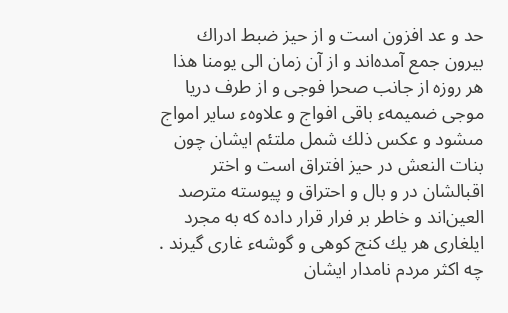حد و عد افزون است و از حيز ضبط ادراك بيرون جمع آمده‌اند و از آن زمان الى يومنا هذا هر روزه از جانب صحرا فوجى و از طرف دريا موجى ضميمهء باقى افواج و علاوهء ساير امواج مىشود و عكس ذلك شمل ملتئم ايشان چون بنات النعش در حيز افتراق است و اختر اقبالشان در و بال و احتراق و پيوسته مترصد العين‌اند و خاطر بر فرار قرار داده كه به مجرد ايلغارى هر يك كنج كوهى و گوشهء غارى گيرند . چه اكثر مردم نامدار ايشان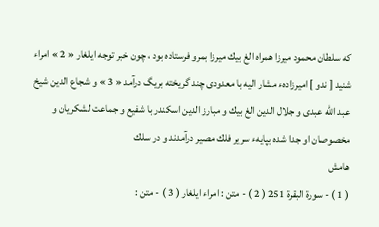كه سلطان محمود ميرزا همراه الغ بيك ميرزا بمرو فرستاده بود ، چون خبر توجه ايلغار « 2 » امراء شنيد [ ندو ] اميرزادهء مشار اليه با معدودى چند گريخته بريگ درآمد « 3 » و شجاع الدين شيخ عبد اللّه عبدى و جلال الدين الغ بيك و مبارز الدين اسكندر با شفيع و جماعت لشكريان و مخصوصان او جدا شده بپايهء سرير فلك مصير درآمدند و در سلك
هامش
( 1 ) - سورة البقرة 251 ( 2 ) - متن : امراء ايلغار ( 3 ) - متن :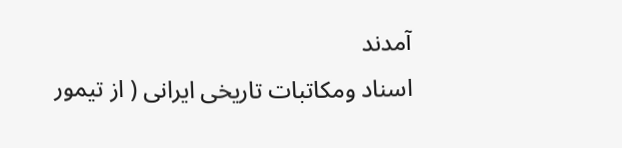آمدند
اسناد ومكاتبات تاريخى ايرانى ( از تيمور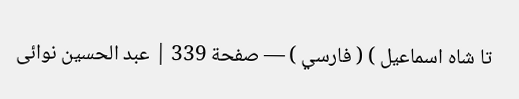تا شاه اسماعيل ) ( فارسي ) — صفحة 339 | عبد الحسين نوائى